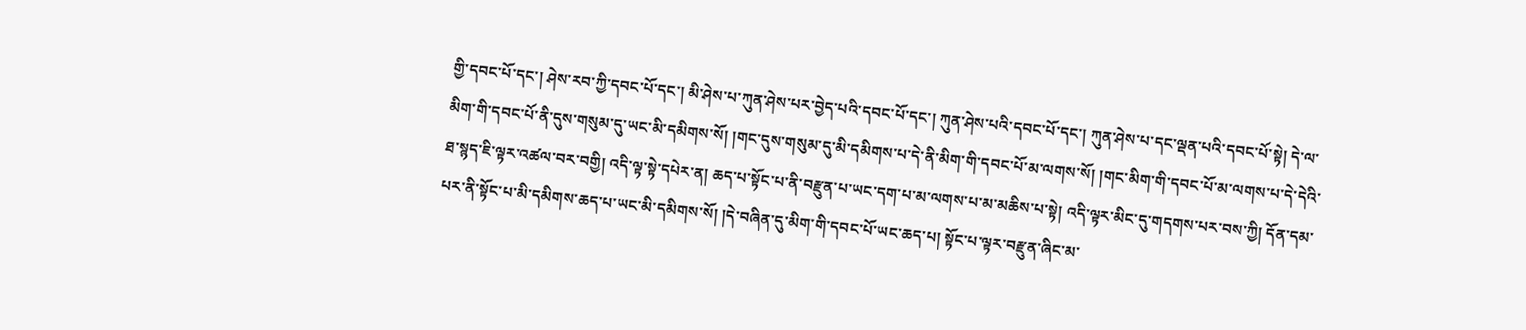གྱི་དབང་པོ་དང་། ཤེས་རབ་ཀྱི་དབང་པོ་དང་། མི་ཤེས་པ་ཀུན་ཤེས་པར་བྱེད་པའི་དབང་པོ་དང་། ཀུན་ཤེས་པའི་དབང་པོ་དང་། ཀུན་ཤེས་པ་དང་ལྡན་པའི་དབང་པོ་སྟེ། དེ་ལ་མིག་གི་དབང་པོ་ནི་དུས་གསུམ་དུ་ཡང་མི་དམིགས་སོ། །གང་དུས་གསུམ་དུ་མི་དམིགས་པ་དེ་ནི་མིག་གི་དབང་པོ་མ་ལགས་སོ། །གང་མིག་གི་དབང་པོ་མ་ལགས་པ་དེ་དེའི་ཐ་སྙད་ཇི་ལྟར་འཚལ་བར་བགྱི། འདི་ལྟ་སྟེ་དཔེར་ན། ཆད་པ་སྟོང་པ་ནི་བརྫུན་པ་ཡང་དག་པ་མ་ལགས་པ་མ་མཆིས་པ་སྟེ། འདི་ལྟར་མིང་དུ་གདགས་པར་བས་ཀྱི། དོན་དམ་པར་ནི་སྟོང་པ་མི་དམིགས་ཆད་པ་ཡང་མི་དམིགས་སོ། །དེ་བཞིན་དུ་མིག་གི་དབང་པོ་ཡང་ཆད་པ། སྟོང་པ་ལྟར་བརྫུན་ཞིང་མ་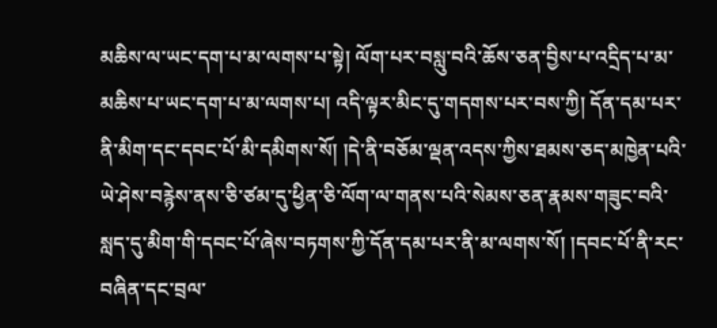མཆིས་ལ་ཡང་དག་པ་མ་ལགས་པ་སྟེ། ལོག་པར་བསླུ་བའི་ཆོས་ཅན་བྱིས་པ་འདྲིད་པ་མ་མཆིས་པ་ཡང་དག་པ་མ་ལགས་པ། འདི་ལྟར་མིང་དུ་གདགས་པར་བས་ཀྱི། དོན་དམ་པར་ནི་མིག་དང་དབང་པོ་མི་དམིགས་སོ། །དེ་ནི་བཅོམ་ལྡན་འདས་ཀྱིས་ཐམས་ཅད་མཁྱེན་པའི་ཡེ་ཤེས་བརྙེས་ནས་ཅི་ཙམ་དུ་ཕྱིན་ཅི་ལོག་ལ་གནས་པའི་སེམས་ཅན་རྣམས་གཟུང་བའི་སླད་དུ་མིག་གི་དབང་པོ་ཞེས་བཏགས་ཀྱི་དོན་དམ་པར་ནི་མ་ལགས་སོ། །དབང་པོ་ནི་རང་བཞིན་དང་བྲལ་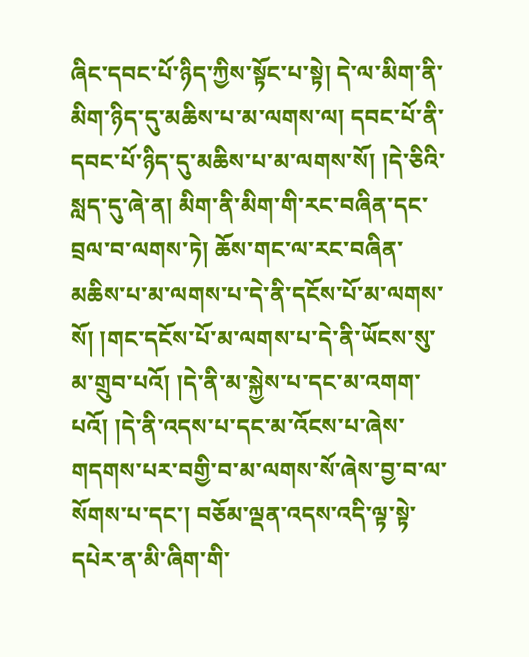ཞིང་དབང་པོ་ཉིད་ཀྱིས་སྟོང་པ་སྟེ། དེ་ལ་མིག་ནི་མིག་ཉིད་དུ་མཆིས་པ་མ་ལགས་ལ། དབང་པོ་ནི་དབང་པོ་ཉིད་དུ་མཆིས་པ་མ་ལགས་སོ། །དེ་ཅིའི་སླད་དུ་ཞེ་ན། མིག་ནི་མིག་གི་རང་བཞིན་དང་བྲལ་བ་ལགས་ཏེ། ཆོས་གང་ལ་རང་བཞིན་མཆིས་པ་མ་ལགས་པ་དེ་ནི་དངོས་པོ་མ་ལགས་སོ། །གང་དངོས་པོ་མ་ལགས་པ་དེ་ནི་ཡོངས་སུ་མ་གྲུབ་པའོ། །དེ་ནི་མ་སྐྱེས་པ་དང་མ་འགག་པའོ། །དེ་ནི་འདས་པ་དང་མ་འོངས་པ་ཞེས་གདགས་པར་བགྱི་བ་མ་ལགས་སོ་ཞེས་བྱ་བ་ལ་སོགས་པ་དང་། བཅོམ་ལྡན་འདས་འདི་ལྟ་སྟེ་དཔེར་ན་མི་ཞིག་གི་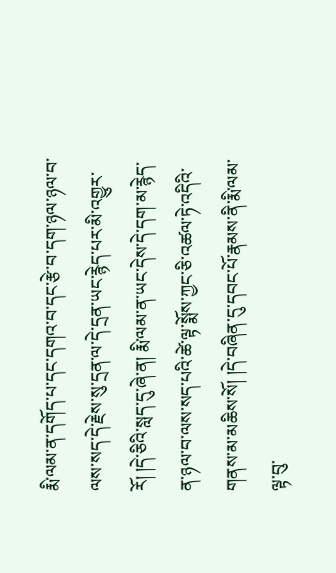རྨི་ལམ་ན་དགོད་པ་དང་དགའ་བ་དང་རྩེ་བ་དག་ཉལ་ཉལ་བ་ལས་སད་དེ་རྗེས་སུ་དྲན་ལ་དེ་དྲན་ཡང་རྙེད་པར་མི་འགྱུར་རོ། །དེ་ཅིའི་སླད་དུ་ཞེ་ན། རྨི་ལམ་ན་ཡང་དེས་དེ་དག་མ་རྙེད་ན་ཉལ་བ་ལས་སད་པའི་ཚེ་ལྟ་སྨོས་ཀྱང་ཅི་འཚལ་ཏེ་འདིའི་གནས་མ་མཆིས་སོ། །དེ་བཞིན་དུ་དབང་པོ་རྣམས་ནི་རྨི་ལམ་ལྟ་བུ་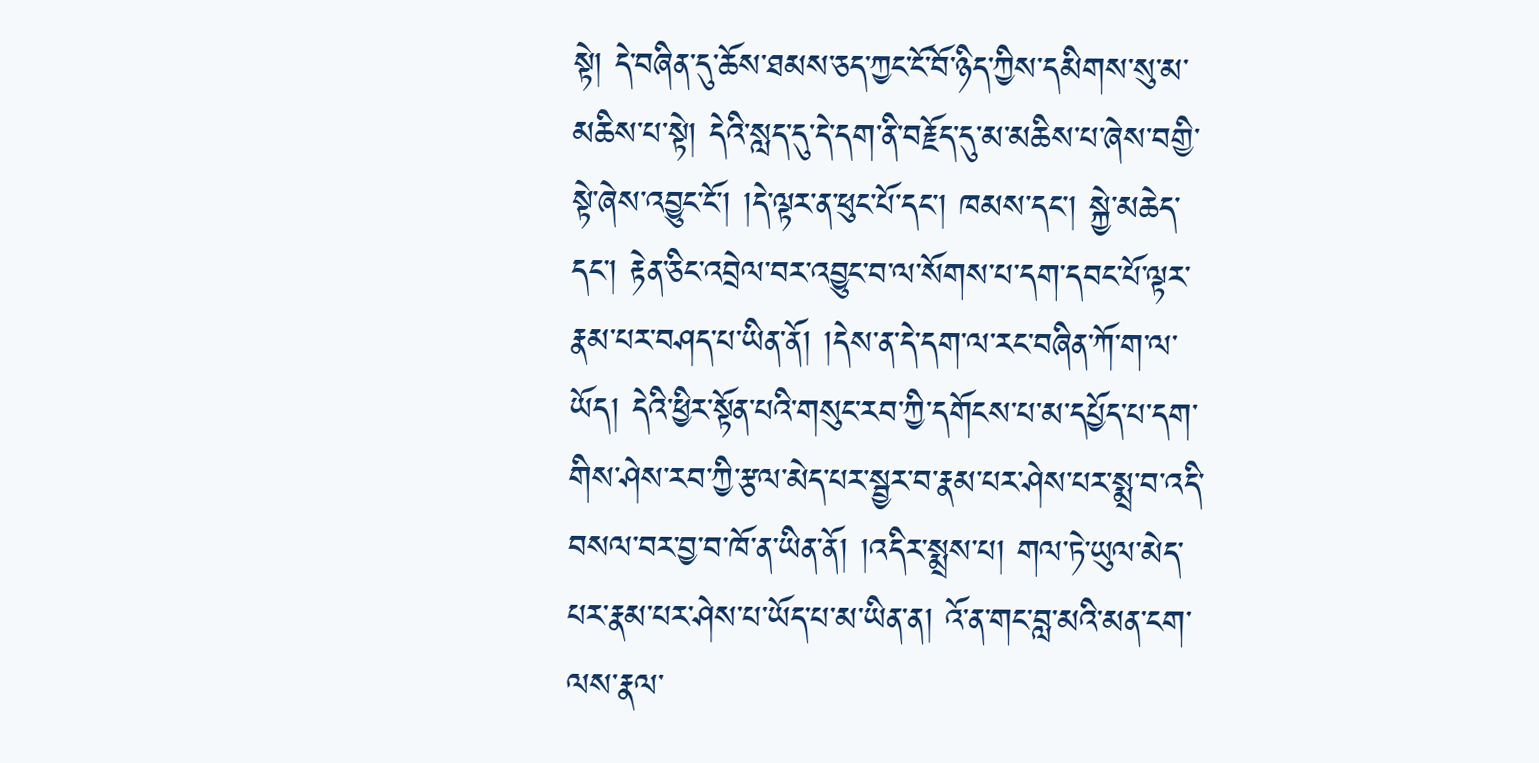སྟེ། དེ་བཞིན་དུ་ཆོས་ཐམས་ཅད་ཀྱང་ངོ་བོ་ཉིད་ཀྱིས་དམིགས་སུ་མ་མཆིས་པ་སྟེ། དེའི་སླད་དུ་དེ་དག་ནི་བརྗོད་དུ་མ་མཆིས་པ་ཞེས་བགྱི་སྟེ་ཞེས་འབྱུང་ངོ་། །དེ་ལྟར་ན་ཕུང་པོ་དང་། ཁམས་དང་། སྐྱེ་མཆེད་དང་། རྟེན་ཅིང་འབྲེལ་བར་འབྱུང་བ་ལ་སོགས་པ་དག་དབང་པོ་ལྟར་རྣམ་པར་བཤད་པ་ཡིན་ནོ། །དེས་ན་དེ་དག་ལ་རང་བཞིན་ཀོ་ག་ལ་ཡོད། དེའི་ཕྱིར་སྟོན་པའི་གསུང་རབ་ཀྱི་དགོངས་པ་མ་དཔྱོད་པ་དག་གིས་ཤེས་རབ་ཀྱི་རྩལ་མེད་པར་སྦྱར་བ་རྣམ་པར་ཤེས་པར་སྨྲ་བ་འདི་བསལ་བར་བྱ་བ་ཁོ་ན་ཡིན་ནོ། །འདིར་སྨྲས་པ། གལ་ཏེ་ཡུལ་མེད་པར་རྣམ་པར་ཤེས་པ་ཡོད་པ་མ་ཡིན་ན། འོ་ན་གང་བླ་མའི་མན་ངག་ལས་རྣལ་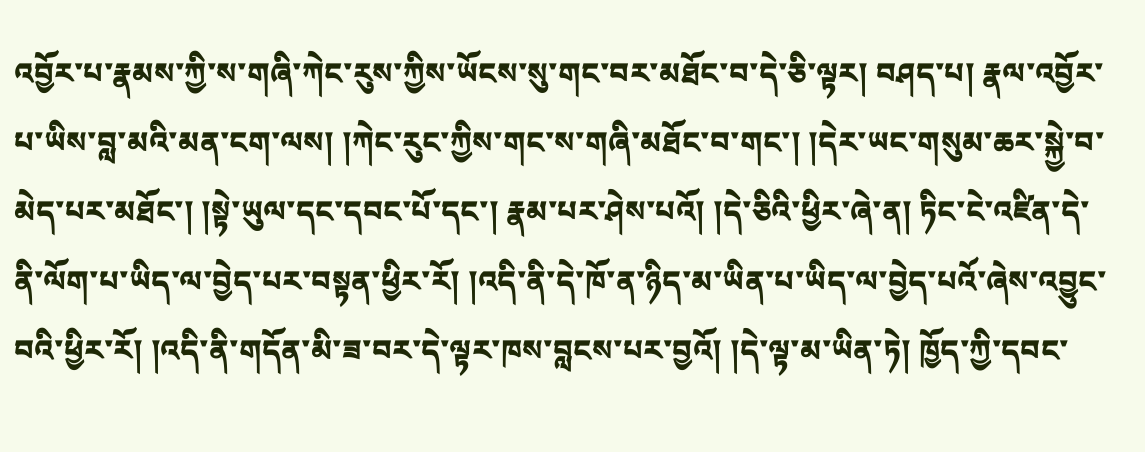འབྱོར་པ་རྣམས་ཀྱི་ས་གཞི་ཀེང་རུས་ཀྱིས་ཡོངས་སུ་གང་བར་མཐོང་བ་དེ་ཅི་ལྟར། བཤད་པ། རྣལ་འབྱོར་པ་ཡིས་བླ་མའི་མན་ངག་ལས། །ཀེང་རུང་ཀྱིས་གང་ས་གཞི་མཐོང་བ་གང་། །དེར་ཡང་གསུམ་ཆར་སྐྱེ་བ་མེད་པར་མཐོང་། །སྟེ་ཡུལ་དང་དབང་པོ་དང་། རྣམ་པར་ཤེས་པའོ། །དེ་ཅིའི་ཕྱིར་ཞེ་ན། ཏིང་ངེ་འཛིན་དེ་ནི་ལོག་པ་ཡིད་ལ་བྱེད་པར་བསྟན་ཕྱིར་རོ། །འདི་ནི་དེ་ཁོ་ན་ཉིད་མ་ཡིན་པ་ཡིད་ལ་བྱེད་པའོ་ཞེས་འབྱུང་བའི་ཕྱིར་རོ། །འདི་ནི་གདོན་མི་ཟ་བར་དེ་ལྟར་ཁས་བླངས་པར་བྱའོ། །དེ་ལྟ་མ་ཡིན་ཏེ། ཁྱོད་ཀྱི་དབང་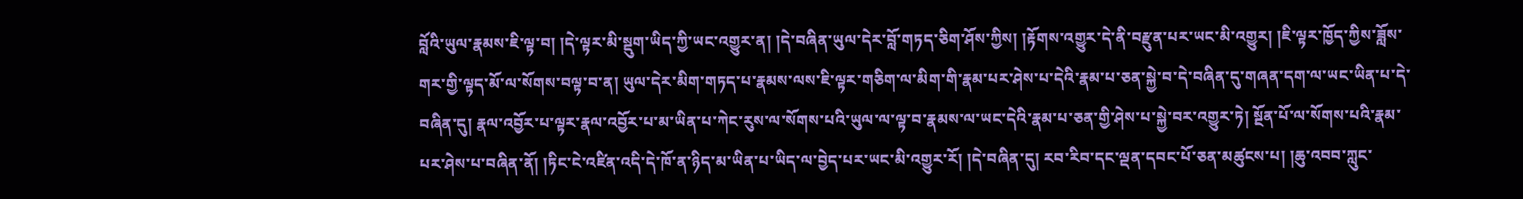བློའི་ཡུལ་རྣམས་ཇི་ལྟ་བ། །དེ་ལྟར་མི་སྡུག་ཡིད་ཀྱི་ཡང་འགྱུར་ན། །དེ་བཞིན་ཡུལ་དེར་བློ་གཏད་ཅིག་ཤོས་ཀྱིས། །རྟོགས་འགྱུར་དེ་ནི་བརྫུན་པར་ཡང་མི་འགྱུར། །ཇི་ལྟར་ཁྱོད་ཀྱིས་ཟློས་གར་གྱི་ལྟད་མོ་ལ་སོགས་བལྟ་བ་ན། ཡུལ་དེར་མིག་གཏད་པ་རྣམས་ལས་ཇི་ལྟར་གཅིག་ལ་མིག་གི་རྣམ་པར་ཤེས་པ་དེའི་རྣམ་པ་ཅན་སྐྱེ་བ་དེ་བཞིན་དུ་གཞན་དག་ལ་ཡང་ཡིན་པ་དེ་བཞིན་དུ། རྣལ་འབྱོར་པ་ལྟར་རྣལ་འབྱོར་པ་མ་ཡིན་པ་ཀེང་རུས་ལ་སོགས་པའི་ཡུལ་ལ་ལྟ་བ་རྣམས་ལ་ཡང་དེའི་རྣམ་པ་ཅན་གྱི་ཤེས་པ་སྐྱེ་བར་འགྱུར་ཏེ། སྔོན་པོ་ལ་སོགས་པའི་རྣམ་པར་ཤེས་པ་བཞིན་ནོ། །ཏིང་ངེ་འཛིན་འདི་དེ་ཁོ་ན་ཉིད་མ་ཡིན་པ་ཡིད་ལ་བྱེད་པར་ཡང་མི་འགྱུར་རོ། །དེ་བཞིན་དུ། རབ་རིབ་དང་ལྡན་དབང་པོ་ཅན་མཚུངས་པ། །ཆུ་འབབ་ཀླུང་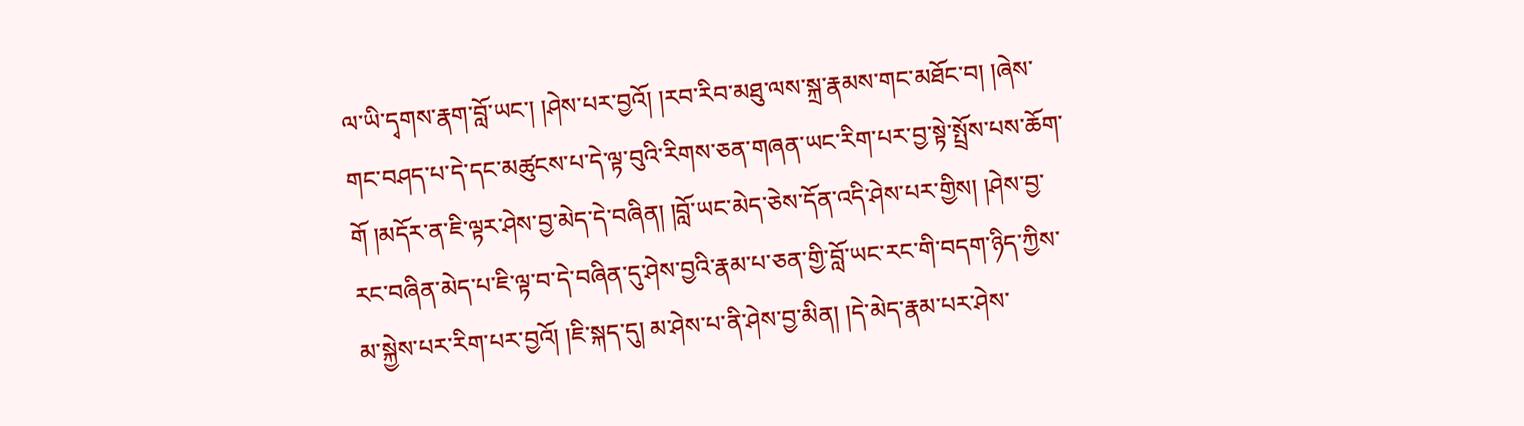ལ་ཡི་དྭགས་རྣག་བློ་ཡང་། །ཤེས་པར་བྱའོ། །རབ་རིབ་མཐུ་ལས་སྐྲ་རྣམས་གང་མཐོང་བ། །ཞེས་གང་བཤད་པ་དེ་དང་མཚུངས་པ་དེ་ལྟ་བུའི་རིགས་ཅན་གཞན་ཡང་རིག་པར་བྱ་སྟེ་སྤྲོས་པས་ཆོག་གོ །མདོར་ན་ཇི་ལྟར་ཤེས་བྱ་མེད་དེ་བཞིན། །བློ་ཡང་མེད་ཅེས་དོན་འདི་ཤེས་པར་གྱིས། །ཤེས་བྱ་རང་བཞིན་མེད་པ་ཇི་ལྟ་བ་དེ་བཞིན་དུ་ཤེས་བྱའི་རྣམ་པ་ཅན་གྱི་བློ་ཡང་རང་གི་བདག་ཉིད་ཀྱིས་མ་སྐྱེས་པར་རིག་པར་བྱའོ། །ཇི་སྐད་དུ། མ་ཤེས་པ་ནི་ཤེས་བྱ་མིན། །དེ་མེད་རྣམ་པར་ཤེས་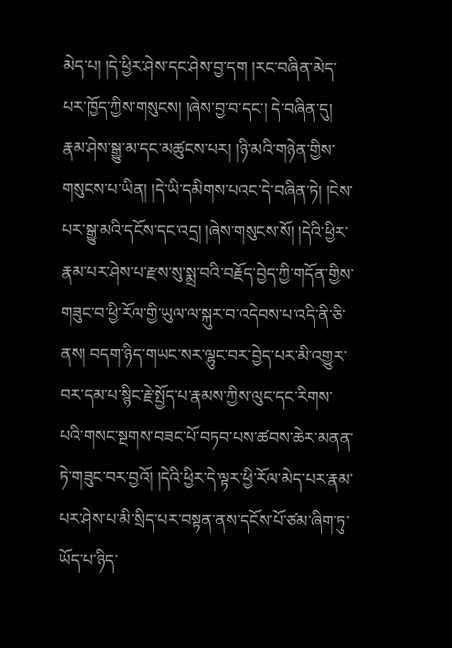མེད་པ། །དེ་ཕྱིར་ཤེས་དང་ཤེས་བྱ་དག །རང་བཞིན་མེད་པར་ཁྱོད་ཀྱིས་གསུངས། །ཞེས་བྱ་བ་དང་། དེ་བཞིན་དུ། རྣམ་ཤེས་སྒྱུ་མ་དང་མཚུངས་པར། །ཉི་མའི་གཉེན་གྱིས་གསུངས་པ་ཡིན། །དེ་ཡི་དམིགས་པའང་དེ་བཞིན་ཏེ། །ངེས་པར་སྒྱུ་མའི་དངོས་དང་འདྲ། །ཞེས་གསུངས་སོ། །དེའི་ཕྱིར་རྣམ་པར་ཤེས་པ་རྫས་སུ་སྨྲ་བའི་བརྗོད་བྱེད་ཀྱི་གདོན་གྱིས་གཟུང་བ་ཕྱི་རོལ་གྱི་ཡུལ་ལ་སྐུར་བ་འདེབས་པ་འདི་ནི་ཅི་ནས། བདག་ཉིད་གཡང་སར་ལྷུང་བར་བྱེད་པར་མི་འགྱུར་བར་དམ་པ་སྙིང་རྗེ་སྤྱོད་པ་རྣམས་ཀྱིས་ལུང་དང་རིགས་པའི་གསང་སྔགས་བཟང་པོ་བཏབ་པས་ཚབས་ཆེར་མནན་ཏེ་གཟུང་བར་བྱའོ། །དེའི་ཕྱིར་དེ་ལྟར་ཕྱི་རོལ་མེད་པར་རྣམ་པར་ཤེས་པ་མི་སྲིད་པར་བསྟན་ནས་དངོས་པོ་ཙམ་ཞིག་ཏུ་ཡོད་པ་ཉིད་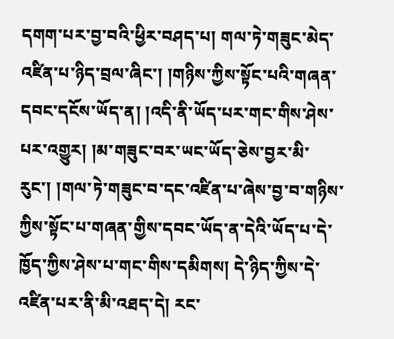དགག་པར་བྱ་བའི་ཕྱིར་བཤད་པ། གལ་ཏེ་གཟུང་མེད་འཛིན་པ་ཉིད་བྲལ་ཞིང་། །གཉིས་ཀྱིས་སྟོང་པའི་གཞན་དབང་དངོས་ཡོད་ན། །འདི་ནི་ཡོད་པར་གང་གིས་ཤེས་པར་འགྱུར། །མ་གཟུང་བར་ཡང་ཡོད་ཅེས་བྱར་མི་རུང་། །གལ་ཏེ་གཟུང་བ་དང་འཛིན་པ་ཞེས་བྱ་བ་གཉིས་ཀྱིས་སྟོང་པ་གཞན་གྱིས་དབང་ཡོད་ན་དེའི་ཡོད་པ་དེ་ཁྱོད་ཀྱིས་ཤེས་པ་གང་གིས་དམིགས། དེ་ཉིད་ཀྱིས་དེ་འཛིན་པར་ནི་མི་འཐད་དེ། རང་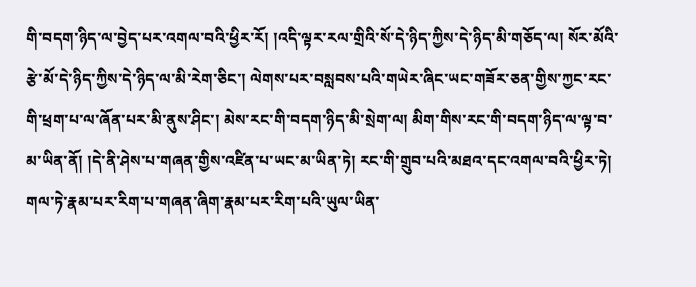གི་བདག་ཉིད་ལ་བྱེད་པར་འགལ་བའི་ཕྱིར་རོ། །འདི་ལྟར་རལ་གྲིའི་སོ་དེ་ཉིད་ཀྱིས་དེ་ཉིད་མི་གཅོད་ལ། སོར་མོའི་རྩེ་མོ་དེ་ཉིད་ཀྱིས་དེ་ཉིད་ལ་མི་རེག་ཅིང་། ལེགས་པར་བསླབས་པའི་གཡེར་ཞིང་ཡང་གཟོར་ཅན་གྱིས་ཀྱང་རང་གི་ཕྲག་པ་ལ་ཞོན་པར་མི་ནུས་ཤིང་། མེས་རང་གི་བདག་ཉིད་མི་སྲེག་ལ། མིག་གིས་རང་གི་བདག་ཉིད་ལ་ལྟ་བ་མ་ཡིན་ནོ། །དེ་ནི་ཤེས་པ་གཞན་གྱིས་འཛིན་པ་ཡང་མ་ཡིན་ཏེ། རང་གི་གྲུབ་པའི་མཐའ་དང་འགལ་བའི་ཕྱིར་ཏེ། གལ་ཏེ་རྣམ་པར་རིག་པ་གཞན་ཞིག་རྣམ་པར་རིག་པའི་ཡུལ་ཡིན་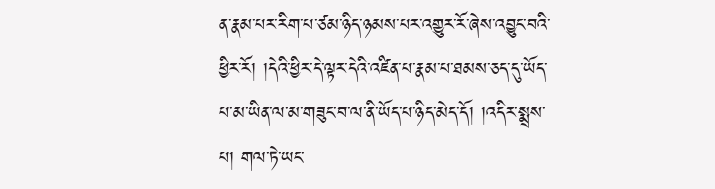ན་རྣམ་པར་རིག་པ་ཙམ་ཉིད་ཉམས་པར་འགྱུར་རོ་ཞེས་འབྱུང་བའི་ཕྱིར་རོ། །དེའི་ཕྱིར་དེ་ལྟར་དེའི་འཛིན་པ་རྣམ་པ་ཐམས་ཅད་དུ་ཡོད་པ་མ་ཡིན་ལ་མ་གཟུང་བ་ལ་ནི་ཡོད་པ་ཉིད་མེད་དོ། །འདིར་སྨྲས་པ། གལ་ཏེ་ཡང་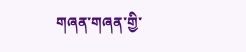གཞན་གཞན་གྱི་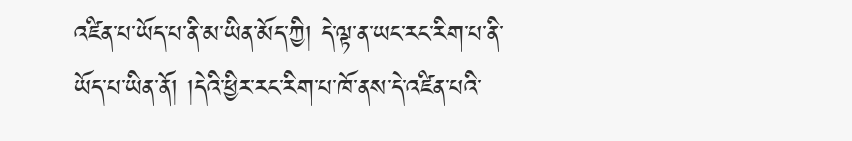འཛིན་པ་ཡོད་པ་ནི་མ་ཡིན་མོད་ཀྱི། དེ་ལྟ་ན་ཡང་རང་རིག་པ་ནི་ཡོད་པ་ཡིན་ནོ། །དེའི་ཕྱིར་རང་རིག་པ་ཁོ་ནས་དེ་འཛིན་པའི་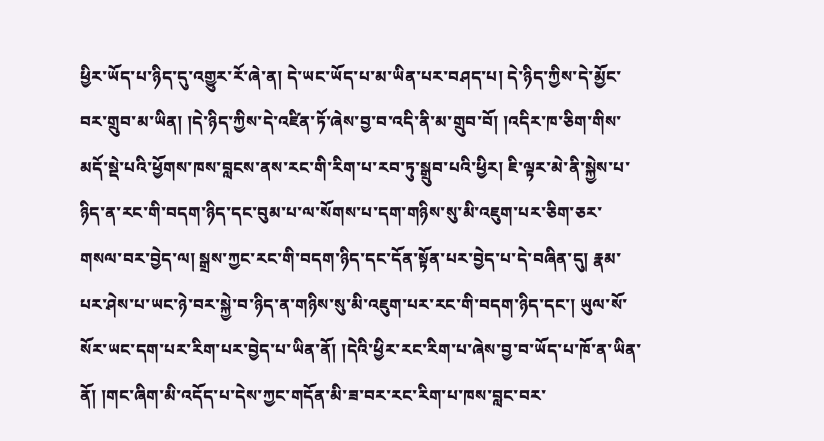ཕྱིར་ཡོད་པ་ཉིད་དུ་འགྱུར་རོ་ཞེ་ན། དེ་ཡང་ཡོད་པ་མ་ཡིན་པར་བཤད་པ། དེ་ཉིད་ཀྱིས་དེ་མྱོང་བར་གྲུབ་མ་ཡིན། །དེ་ཉིད་ཀྱིས་དེ་འཛིན་ཏོ་ཞེས་བྱ་བ་འདི་ནི་མ་གྲུབ་བོ། །འདིར་ཁ་ཅིག་གིས་མདོ་སྡེ་པའི་ཕྱོགས་ཁས་བླངས་ནས་རང་གི་རིག་པ་རབ་ཏུ་སྒྲུབ་པའི་ཕྱིར། ཇི་ལྟར་མེ་ནི་སྐྱེས་པ་ཉིད་ན་རང་གི་བདག་ཉིད་དང་བུམ་པ་ལ་སོགས་པ་དག་གཉིས་སུ་མི་འཇུག་པར་ཅིག་ཅར་གསལ་བར་བྱེད་ལ། སྒྲས་ཀྱང་རང་གི་བདག་ཉིད་དང་དོན་སྟོན་པར་བྱེད་པ་དེ་བཞིན་དུ། རྣམ་པར་ཤེས་པ་ཡང་ཉེ་བར་སྐྱེ་བ་ཉིད་ན་གཉིས་སུ་མི་འཇུག་པར་རང་གི་བདག་ཉིད་དང་། ཡུལ་སོ་སོར་ཡང་དག་པར་རིག་པར་བྱེད་པ་ཡིན་ནོ། །དེའི་ཕྱིར་རང་རིག་པ་ཞེས་བྱ་བ་ཡོད་པ་ཁོ་ན་ཡིན་ནོ། །གང་ཞིག་མི་འདོད་པ་དེས་ཀྱང་གདོན་མི་ཟ་བར་རང་རིག་པ་ཁས་བླང་བར་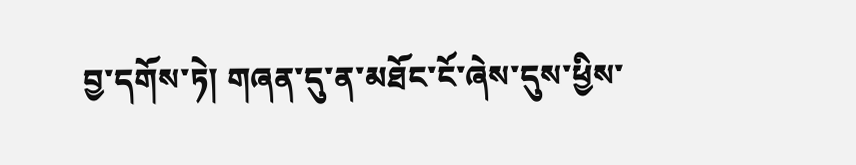བྱ་དགོས་ཏེ། གཞན་དུ་ན་མཐོང་ངོ་ཞེས་དུས་ཕྱིས་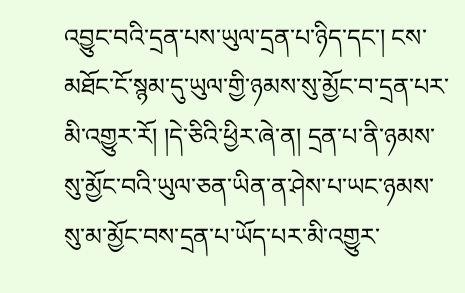འབྱུང་བའི་དྲན་པས་ཡུལ་དྲན་པ་ཉིད་དང་། ངས་མཐོང་ངོ་སྙམ་དུ་ཡུལ་གྱི་ཉམས་སུ་མྱོང་བ་དྲན་པར་མི་འགྱུར་རོ། །དེ་ཅིའི་ཕྱིར་ཞེ་ན། དྲན་པ་ནི་ཉམས་སུ་མྱོང་བའི་ཡུལ་ཅན་ཡིན་ན་ཤེས་པ་ཡང་ཉམས་སུ་མ་མྱོང་བས་དྲན་པ་ཡོད་པར་མི་འགྱུར་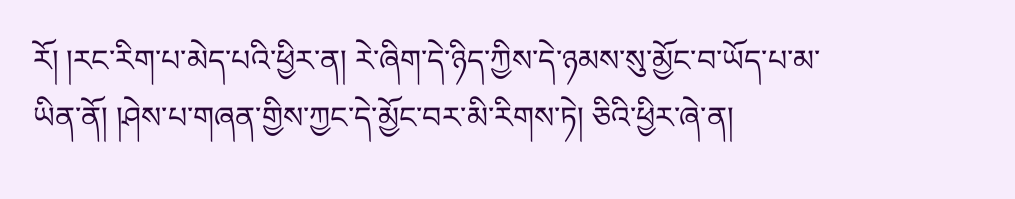རོ། །རང་རིག་པ་མེད་པའི་ཕྱིར་ན། རེ་ཞིག་དེ་ཉིད་ཀྱིས་དེ་ཉམས་སུ་མྱོང་བ་ཡོད་པ་མ་ཡིན་ནོ། །ཤེས་པ་གཞན་གྱིས་ཀྱང་དེ་མྱོང་བར་མི་རིགས་ཏེ། ཅིའི་ཕྱིར་ཞེ་ན།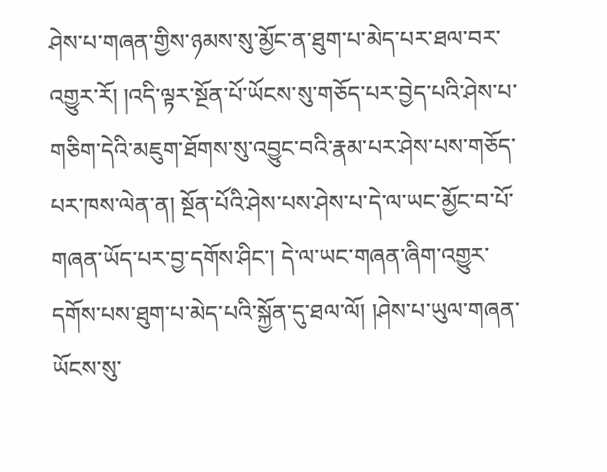ཤེས་པ་གཞན་གྱིས་ཉམས་སུ་མྱོང་ན་ཐུག་པ་མེད་པར་ཐལ་བར་འགྱུར་རོ། །འདི་ལྟར་སྔོན་པོ་ཡོངས་སུ་གཅོད་པར་བྱེད་པའི་ཤེས་པ་གཅིག་དེའི་མཇུག་ཐོགས་སུ་འབྱུང་བའི་རྣམ་པར་ཤེས་པས་གཅོད་པར་ཁས་ལེན་ན། སྔོན་པོའི་ཤེས་པས་ཤེས་པ་དེ་ལ་ཡང་མྱོང་བ་པོ་གཞན་ཡོད་པར་བྱ་དགོས་ཤིང་། དེ་ལ་ཡང་གཞན་ཞིག་འགྱུར་དགོས་པས་ཐུག་པ་མེད་པའི་སྐྱོན་དུ་ཐལ་ལོ། །ཤེས་པ་ཡུལ་གཞན་ཡོངས་སུ་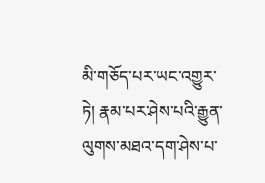མི་གཅོད་པར་ཡང་འགྱུར་ཏེ། རྣམ་པར་ཤེས་པའི་རྒྱུན་ལུགས་མཐའ་དག་ཤེས་པ་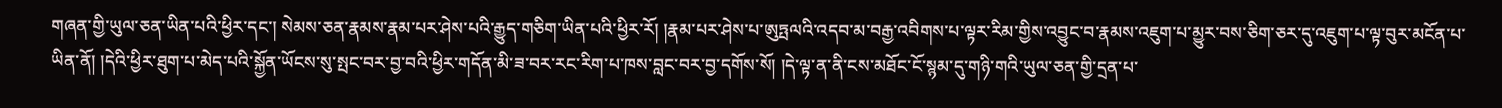གཞན་གྱི་ཡུལ་ཅན་ཡིན་པའི་ཕྱིར་དང་། སེམས་ཅན་རྣམས་རྣམ་པར་ཤེས་པའི་རྒྱུད་གཅིག་ཡིན་པའི་ཕྱིར་རོ། །རྣམ་པར་ཤེས་པ་ཨུཏྤལའི་འདབ་མ་བརྒྱ་འབིགས་པ་ལྟར་རིམ་གྱིས་འབྱུང་བ་རྣམས་འཇུག་པ་མྱུར་བས་ཅིག་ཅར་དུ་འཇུག་པ་ལྟ་བུར་མངོན་པ་ཡིན་ནོ། །དེའི་ཕྱིར་ཐུག་པ་མེད་པའི་སྐྱོན་ཡོངས་སུ་སྤང་བར་བྱ་བའི་ཕྱིར་གདོན་མི་ཟ་བར་རང་རིག་པ་ཁས་བླང་བར་བྱ་དགོས་སོ། །དེ་ལྟ་ན་ནི་ངས་མཐོང་ངོ་སྙམ་དུ་གཉི་གའི་ཡུལ་ཅན་གྱི་དྲན་པ་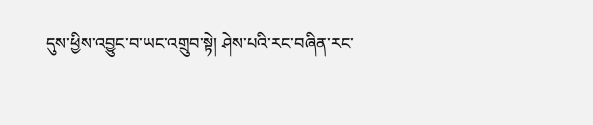དུས་ཕྱིས་འབྱུང་བ་ཡང་འགྲུབ་སྟེ། ཤེས་པའི་རང་བཞིན་རང་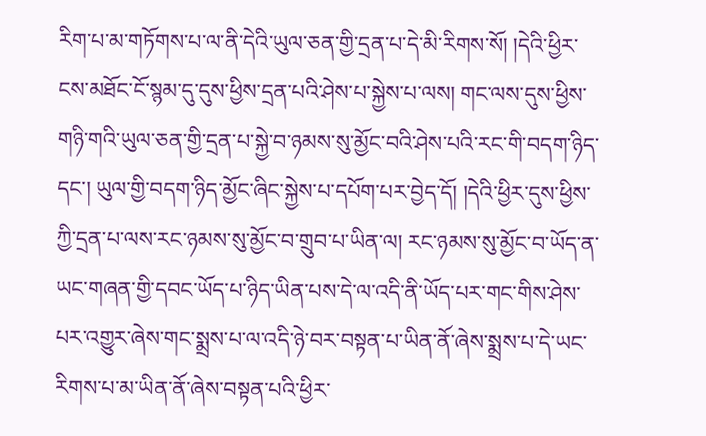རིག་པ་མ་གཏོགས་པ་ལ་ནི་དེའི་ཡུལ་ཅན་གྱི་དྲན་པ་དེ་མི་རིགས་སོ། །དེའི་ཕྱིར་ངས་མཐོང་ངོ་སྙམ་དུ་དུས་ཕྱིས་དྲན་པའི་ཤེས་པ་སྐྱེས་པ་ལས། གང་ལས་དུས་ཕྱིས་གཉི་གའི་ཡུལ་ཅན་གྱི་དྲན་པ་སྐྱེ་བ་ཉམས་སུ་མྱོང་བའི་ཤེས་པའི་རང་གི་བདག་ཉིད་དང་། ཡུལ་གྱི་བདག་ཉིད་མྱོང་ཞིང་སྐྱེས་པ་དཔོག་པར་བྱེད་དོ། །དེའི་ཕྱིར་དུས་ཕྱིས་ཀྱི་དྲན་པ་ལས་རང་ཉམས་སུ་མྱོང་བ་གྲུབ་པ་ཡིན་ལ། རང་ཉམས་སུ་མྱོང་བ་ཡོད་ན་ཡང་གཞན་གྱི་དབང་ཡོད་པ་ཉིད་ཡིན་པས་དེ་ལ་འདི་ནི་ཡོད་པར་གང་གིས་ཤེས་པར་འགྱུར་ཞེས་གང་སྨྲས་པ་ལ་འདི་ཉེ་བར་བསྟན་པ་ཡིན་ནོ་ཞེས་སྨྲས་པ་དེ་ཡང་རིགས་པ་མ་ཡིན་ནོ་ཞེས་བསྟན་པའི་ཕྱིར་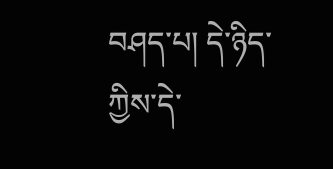བཤད་པ། དེ་ཉིད་ཀྱིས་དེ་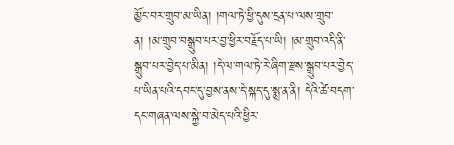མྱོང་བར་གྲུབ་མ་ཡིན། །གལ་ཏེ་ཕྱི་དུས་དྲན་པ་ལས་གྲུབ་ན། །མ་གྲུབ་བསྒྲུབ་པར་བྱ་ཕྱིར་བརྗོད་པ་ཡི། །མ་གྲུབ་འདི་ནི་སྒྲུབ་པར་བྱེད་པ་མིན། །དེ་ལ་གལ་ཏེ་རེ་ཞིག་རྫས་སྒྲུབ་པར་བྱེད་པ་ཡིན་པའི་དབང་དུ་བྱས་ནས་དེ་སྐད་དུ་སྨྲ་ན་ནི། དེའི་ཚེ་བདག་དང་གཞན་ལས་སྐྱེ་བ་མེད་པའི་ཕྱིར་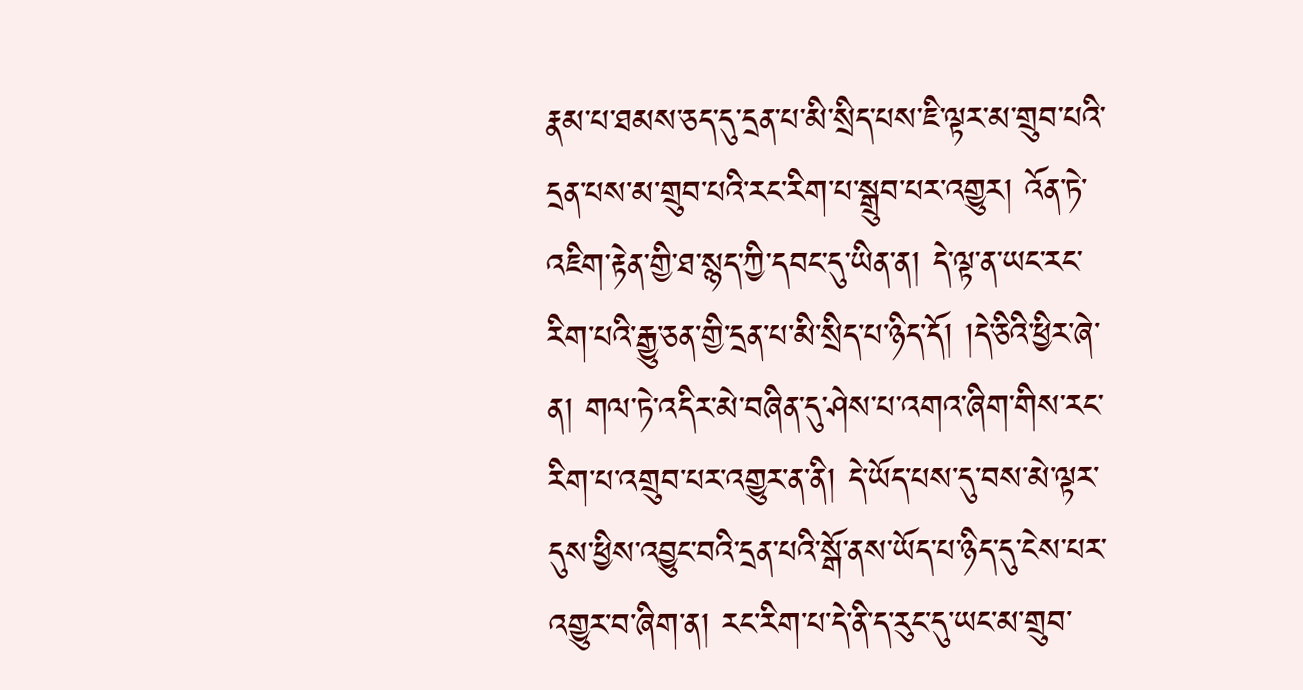རྣམ་པ་ཐམས་ཅད་དུ་དྲན་པ་མི་སྲིད་པས་ཇི་ལྟར་མ་གྲུབ་པའི་དྲན་པས་མ་གྲུབ་པའི་རང་རིག་པ་སྒྲུབ་པར་འགྱུར། འོན་ཏེ་འཇིག་རྟེན་གྱི་ཐ་སྙད་ཀྱི་དབང་དུ་ཡིན་ན། དེ་ལྟ་ན་ཡང་རང་རིག་པའི་རྒྱུ་ཅན་གྱི་དྲན་པ་མི་སྲིད་པ་ཉིད་དོ། །དེ་ཅིའི་ཕྱིར་ཞེ་ན། གལ་ཏེ་འདིར་མེ་བཞིན་དུ་ཤེས་པ་འགའ་ཞིག་གིས་རང་རིག་པ་འགྲུབ་པར་འགྱུར་ན་ནི། དེ་ཡོད་པས་དུ་བས་མེ་ལྟར་དུས་ཕྱིས་འབྱུང་བའི་དྲན་པའི་སྒོ་ནས་ཡོད་པ་ཉིད་དུ་ངེས་པར་འགྱུར་བ་ཞིག་ན། རང་རིག་པ་དེ་ནི་ད་རུང་དུ་ཡང་མ་གྲུབ་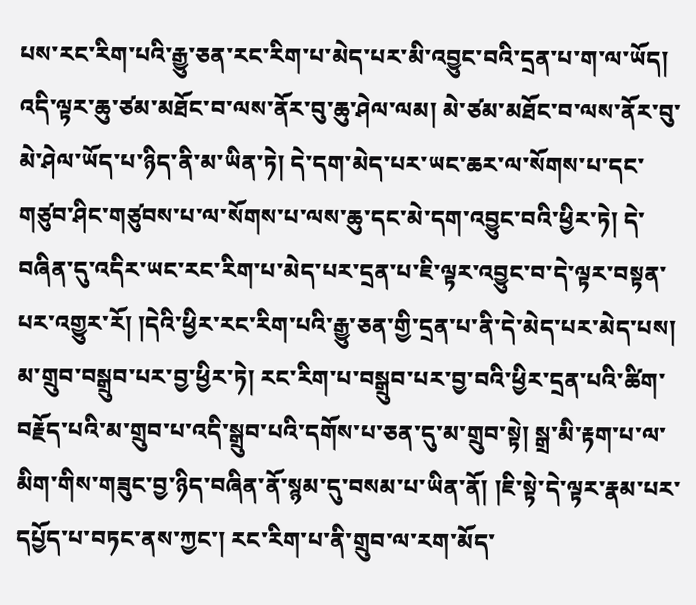པས་རང་རིག་པའི་རྒྱུ་ཅན་རང་རིག་པ་མེད་པར་མི་འབྱུང་བའི་དྲན་པ་ག་ལ་ཡོད། འདི་ལྟར་ཆུ་ཙམ་མཐོང་བ་ལས་ནོར་བུ་ཆུ་ཤེལ་ལམ། མེ་ཙམ་མཐོང་བ་ལས་ནོར་བུ་མེ་ཤེལ་ཡོད་པ་ཉིད་ནི་མ་ཡིན་ཏེ། དེ་དག་མེད་པར་ཡང་ཆར་ལ་སོགས་པ་དང་གཙུབ་ཤིང་གཙུབས་པ་ལ་སོགས་པ་ལས་ཆུ་དང་མེ་དག་འབྱུང་བའི་ཕྱིར་ཏེ། དེ་བཞིན་དུ་འདིར་ཡང་རང་རིག་པ་མེད་པར་དྲན་པ་ཇི་ལྟར་འབྱུང་བ་དེ་ལྟར་བསྟན་པར་འགྱུར་རོ། །དེའི་ཕྱིར་རང་རིག་པའི་རྒྱུ་ཅན་གྱི་དྲན་པ་ནི་དེ་མེད་པར་མེད་པས། མ་གྲུབ་བསྒྲུབ་པར་བྱ་ཕྱིར་ཏེ། རང་རིག་པ་བསྒྲུབ་པར་བྱ་བའི་ཕྱིར་དྲན་པའི་ཚིག་བརྗོད་པའི་མ་གྲུབ་པ་འདི་སྒྲུབ་པའི་དགོས་པ་ཅན་དུ་མ་གྲུབ་སྟེ། སྒྲ་མི་རྟག་པ་ལ་མིག་གིས་གཟུང་བྱ་ཉིད་བཞིན་ནོ་སྙམ་དུ་བསམ་པ་ཡིན་ནོ། །ཇི་སྟེ་དེ་ལྟར་རྣམ་པར་དཔྱོད་པ་བཏང་ནས་ཀྱང་། རང་རིག་པ་ནི་གྲུབ་ལ་རག་མོད་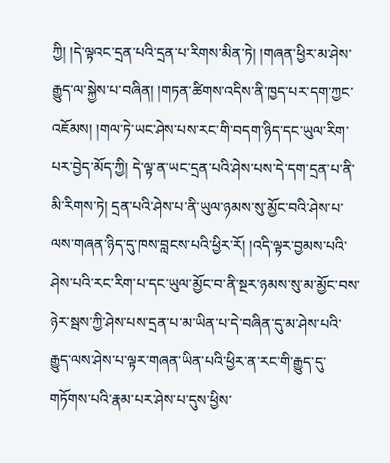ཀྱི། །དེ་ལྟའང་དྲན་པའི་དྲན་པ་རིགས་མིན་ཏེ། །གཞན་ཕྱིར་མ་ཤེས་རྒྱུད་ལ་སྐྱེས་པ་བཞིན། །གཏན་ཚིགས་འདིས་ནི་ཁྱད་པར་དག་ཀྱང་འཇོམས། །གལ་ཏེ་ཡང་ཤེས་པས་རང་གི་བདག་ཉིད་དང་ཡུལ་རིག་པར་བྱེད་མོད་ཀྱི། དེ་ལྟ་ན་ཡང་དྲན་པའི་ཤེས་པས་དེ་དག་དྲན་པ་ནི་མི་རིགས་ཏེ། དྲན་པའི་ཤེས་པ་ནི་ཡུལ་ཉམས་སུ་མྱོང་བའི་ཤེས་པ་ལས་གཞན་ཉིད་དུ་ཁས་བླངས་པའི་ཕྱིར་རོ། །འདི་ལྟར་བྱམས་པའི་ཤེས་པའི་རང་རིག་པ་དང་ཡུལ་མྱོང་བ་ནི་སྔར་ཉམས་སུ་མ་མྱོང་བས་ཉེར་སྦས་ཀྱི་ཤེས་པས་དྲན་པ་མ་ཡིན་པ་དེ་བཞིན་དུ་མ་ཤེས་པའི་རྒྱུད་ལས་ཤེས་པ་ལྟར་གཞན་ཡིན་པའི་ཕྱིར་ན་རང་གི་རྒྱུད་དུ་གཏོགས་པའི་རྣམ་པར་ཤེས་པ་དུས་ཕྱིས་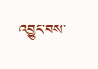འབྱུང་བས་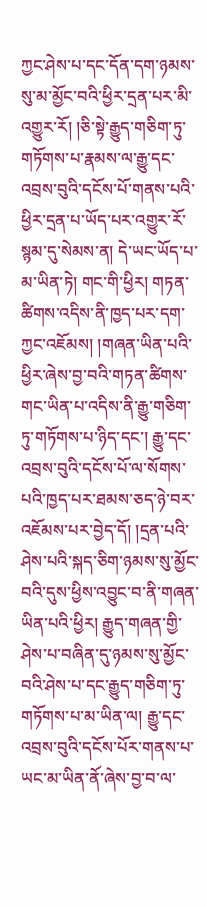ཀྱང་ཤེས་པ་དང་དོན་དག་ཉམས་སུ་མ་མྱོང་བའི་ཕྱིར་དྲན་པར་མི་འགྱུར་རོ། །ཅི་སྟེ་རྒྱུད་གཅིག་ཏུ་གཏོགས་པ་རྣམས་ལ་རྒྱུ་དང་འབྲས་བུའི་དངོས་པོ་གནས་པའི་ཕྱིར་དྲན་པ་ཡོད་པར་འགྱུར་རོ་སྙམ་དུ་སེམས་ན། དེ་ཡང་ཡོད་པ་མ་ཡིན་ཏེ། གང་གི་ཕྱིར། གཏན་ཚིགས་འདིས་ནི་ཁྱད་པར་དག་ཀྱང་འཇོམས། །གཞན་ཡིན་པའི་ཕྱིར་ཞེས་བྱ་བའི་གཏན་ཚིགས་གང་ཡིན་པ་འདིས་ནི་རྒྱུ་གཅིག་ཏུ་གཏོགས་པ་ཉིད་དང་། རྒྱུ་དང་འབྲས་བུའི་དངོས་པོ་ལ་སོགས་པའི་ཁྱད་པར་ཐམས་ཅད་ཉེ་བར་འཇོམས་པར་བྱེད་དོ། །དྲན་པའི་ཤེས་པའི་སྐད་ཅིག་ཉམས་སུ་མྱོང་བའི་དུས་ཕྱིས་འབྱུང་བ་ནི་གཞན་ཡིན་པའི་ཕྱིར། རྒྱུད་གཞན་གྱི་ཤེས་པ་བཞིན་དུ་ཉམས་སུ་མྱོང་བའི་ཤེས་པ་དང་རྒྱུད་གཅིག་ཏུ་གཏོགས་པ་མ་ཡིན་ལ། རྒྱུ་དང་འབྲས་བུའི་དངོས་པོར་གནས་པ་ཡང་མ་ཡིན་ནོ་ཞེས་བྱ་བ་ལ་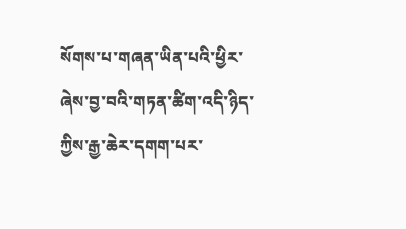སོགས་པ་གཞན་ཡིན་པའི་ཕྱིར་ཞེས་བྱ་བའི་གཏན་ཚིག་འདི་ཉིད་ཀྱིས་རྒྱ་ཆེར་དགག་པར་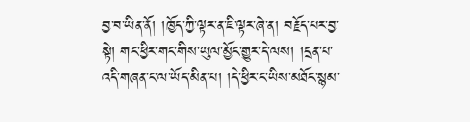བྱ་བ་ཡིན་ནོ། །ཁྱོད་ཀྱི་ལྟར་ན་ཇི་ལྟར་ཞེ་ན། བརྗོད་པར་བྱ་སྟེ། གང་ཕྱིར་གང་གིས་ཡུལ་མྱོང་གྱུར་དེ་ལས། །དྲན་པ་འདི་གཞན་ང་ལ་ཡོད་མིན་པ། །དེ་ཕྱིར་ང་ཡིས་མཐོང་སྙམ་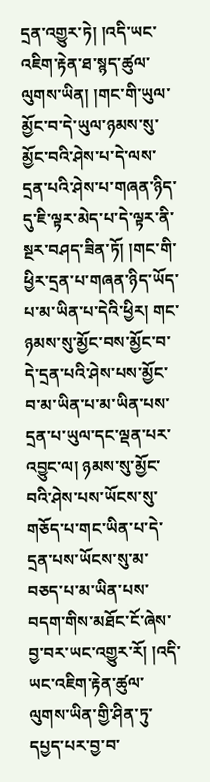དྲན་འགྱུར་ཏེ། །འདི་ཡང་འཇིག་རྟེན་ཐ་སྙད་ཚུལ་ལུགས་ཡིན། །གང་གི་ཡུལ་མྱོང་བ་དེ་ཡུལ་ཉམས་སུ་མྱོང་བའི་ཤེས་པ་དེ་ལས་དྲན་པའི་ཤེས་པ་གཞན་ཉིད་དུ་ཇི་ལྟར་མེད་པ་དེ་ལྟར་ནི་སྔར་བཤད་ཟིན་ཏོ། །གང་གི་ཕྱིར་དྲན་པ་གཞན་ཉིད་ཡོད་པ་མ་ཡིན་པ་དེའི་ཕྱིར། གང་ཉམས་སུ་མྱོང་བས་མྱོང་བ་དེ་དྲན་པའི་ཤེས་པས་མྱོང་བ་མ་ཡིན་པ་མ་ཡིན་པས་དྲན་པ་ཡུལ་དང་ལྡན་པར་འབྱུང་ལ། ཉམས་སུ་མྱོང་བའི་ཤེས་པས་ཡོངས་སུ་གཅོད་པ་གང་ཡིན་པ་དེ་དྲན་པས་ཡོངས་སུ་མ་བཅད་པ་མ་ཡིན་པས་བདག་གིས་མཐོང་ངོ་ཞེས་བྱ་བར་ཡང་འགྱུར་རོ། །འདི་ཡང་འཇིག་རྟེན་ཚུལ་ལུགས་ཡིན་གྱི་ཤིན་ཏུ་དཔྱད་པར་བྱ་བ་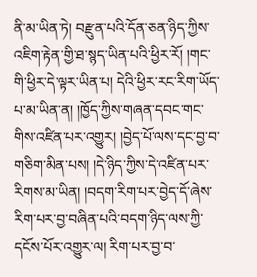ནི་མ་ཡིན་ཏེ། བརྫུན་པའི་དོན་ཅན་ཉིད་ཀྱིས་འཇིག་རྟེན་གྱི་ཐ་སྙད་ཡིན་པའི་ཕྱིར་རོ། །གང་གི་ཕྱིར་དེ་ལྟར་ཡིན་པ། དེའི་ཕྱིར་རང་རིག་ཡོད་པ་མ་ཡིན་ན། །ཁྱོད་ཀྱིས་གཞན་དབང་གང་གིས་འཛིན་པར་འགྱུར། །བྱེད་པོ་ལས་དང་བྱ་བ་གཅིག་མིན་པས། །དེ་ཉིད་ཀྱིས་དེ་འཛིན་པར་རིགས་མ་ཡིན། །བདག་རིག་པར་བྱེད་དོ་ཞེས་རིག་པར་བྱ་བཞིན་པའི་བདག་ཉིད་ལས་ཀྱི་དངོས་པོར་འགྱུར་ལ། རིག་པར་བྱ་བ་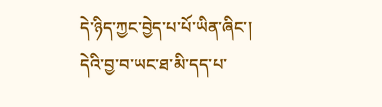དེ་ཉིད་ཀྱང་བྱེད་པ་པོ་ཡིན་ཞིང་། དེའི་བྱ་བ་ཡང་ཐ་མི་དད་པ་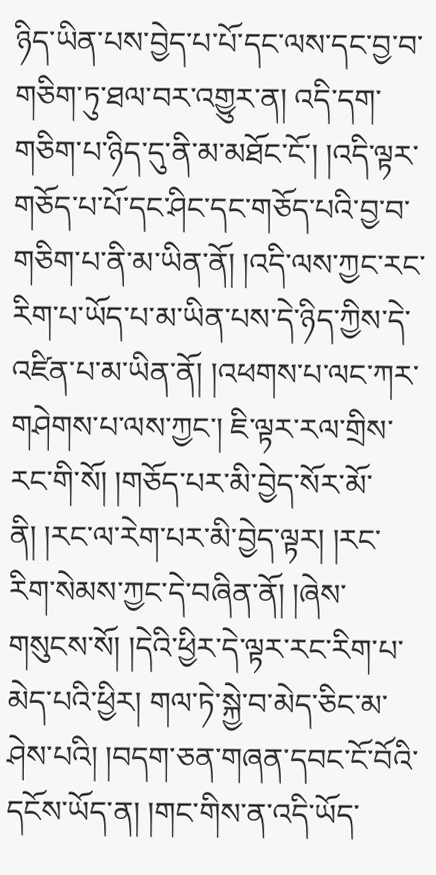ཉིད་ཡིན་པས་བྱེད་པ་པོ་དང་ལས་དང་བྱ་བ་གཅིག་ཏུ་ཐལ་བར་འགྱུར་ན། འདི་དག་གཅིག་པ་ཉིད་དུ་ནི་མ་མཐོང་ངོ་། །འདི་ལྟར་གཅོད་པ་པོ་དང་ཤིང་དང་གཅོད་པའི་བྱ་བ་གཅིག་པ་ནི་མ་ཡིན་ནོ། །འདི་ལས་ཀྱང་རང་རིག་པ་ཡོད་པ་མ་ཡིན་པས་དེ་ཉིད་ཀྱིས་དེ་འཛིན་པ་མ་ཡིན་ནོ། །འཕགས་པ་ལང་ཀར་གཤེགས་པ་ལས་ཀྱང་། ཇི་ལྟར་རལ་གྲིས་རང་གི་སོ། །གཅོད་པར་མི་བྱེད་སོར་མོ་ནི། །རང་ལ་རེག་པར་མི་བྱེད་ལྟར། །རང་རིག་སེམས་ཀྱང་དེ་བཞིན་ནོ། །ཞེས་གསུངས་སོ། །དེའི་ཕྱིར་དེ་ལྟར་རང་རིག་པ་མེད་པའི་ཕྱིར། གལ་ཏེ་སྐྱེ་བ་མེད་ཅིང་མ་ཤེས་པའི། །བདག་ཅན་གཞན་དབང་ངོ་བོའི་དངོས་ཡོད་ན། །གང་གིས་ན་འདི་ཡོད་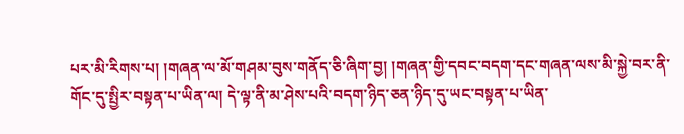པར་མི་རིགས་པ། །གཞན་ལ་མོ་གཤམ་བུས་གནོད་ཅི་ཞིག་བྱ། །གཞན་གྱི་དབང་བདག་དང་གཞན་ལས་མི་སྐྱེ་བར་ནི་གོང་དུ་སྤྱིར་བསྟན་པ་ཡིན་ལ། དེ་ལྟ་ནི་མ་ཤེས་པའི་བདག་ཉིད་ཅན་ཉིད་དུ་ཡང་བསྟན་པ་ཡིན་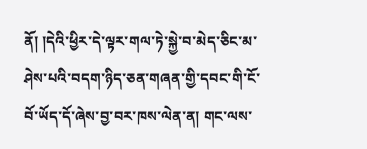ནོ། །དེའི་ཕྱིར་དེ་ལྟར་གལ་ཏེ་སྐྱེ་བ་མེད་ཅིང་མ་ཤེས་པའི་བདག་ཉིད་ཅན་གཞན་གྱི་དབང་གི་ངོ་བོ་ཡོད་དོ་ཞེས་བྱ་བར་ཁས་ལེན་ན། གང་ལས་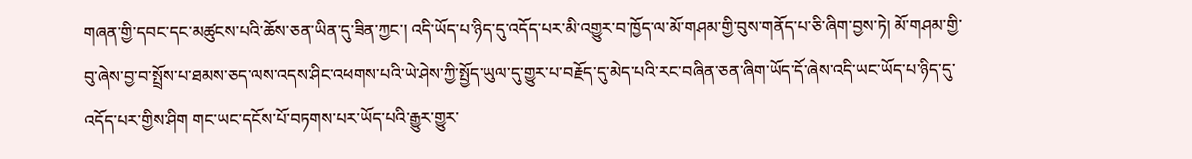གཞན་གྱི་དབང་དང་མཚུངས་པའི་ཆོས་ཅན་ཡིན་དུ་ཟིན་ཀྱང་། འདི་ཡོད་པ་ཉིད་དུ་འདོད་པར་མི་འགྱུར་བ་ཁྱོད་ལ་མོ་གཤམ་གྱི་བུས་གནོད་པ་ཅི་ཞིག་བྱས་ཏེ། མོ་གཤམ་གྱི་བུ་ཞེས་བྱ་བ་སྤྲོས་པ་ཐམས་ཅད་ལས་འདས་ཤིང་འཕགས་པའི་ཡེ་ཤེས་ཀྱི་སྤྱོད་ཡུལ་དུ་གྱུར་པ་བརྗོད་དུ་མེད་པའི་རང་བཞིན་ཅན་ཞིག་ཡོད་དོ་ཞེས་འདི་ཡང་ཡོད་པ་ཉིད་དུ་འདོད་པར་གྱིས་ཤིག གང་ཡང་དངོས་པོ་བཏགས་པར་ཡོད་པའི་རྒྱུར་གྱུར་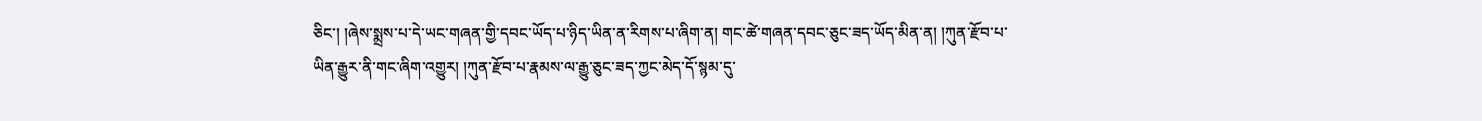ཅིང་། །ཞེས་སྨྲས་པ་དེ་ཡང་གཞན་གྱི་དབང་ཡོད་པ་ཉིད་ཡིན་ན་རིགས་པ་ཞིག་ན། གང་ཚེ་གཞན་དབང་ཅུང་ཟད་ཡོད་མིན་ན། །ཀུན་རྫོབ་པ་ཡིན་རྒྱུར་ནི་གང་ཞིག་འགྱུར། །ཀུན་རྫོབ་པ་རྣམས་ལ་རྒྱུ་ཅུང་ཟད་ཀྱང་མེད་དོ་སྙམ་དུ་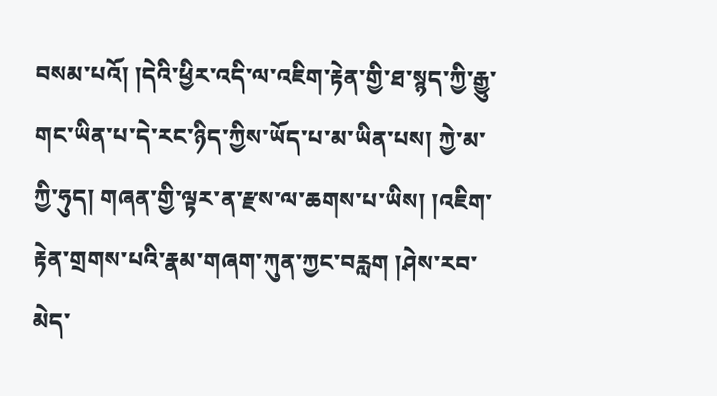བསམ་པའོ། །དེའི་ཕྱིར་འདི་ལ་འཇིག་རྟེན་གྱི་ཐ་སྙད་ཀྱི་རྒྱུ་གང་ཡིན་པ་དེ་རང་ཉིད་ཀྱིས་ཡོད་པ་མ་ཡིན་པས། ཀྱེ་མ་ཀྱི་ཧུད། གཞན་གྱི་ལྟར་ན་རྫས་ལ་ཆགས་པ་ཡིས། །འཇིག་རྟེན་གྲགས་པའི་རྣམ་གཞག་ཀུན་ཀྱང་བརླག །ཤེས་རབ་མེད་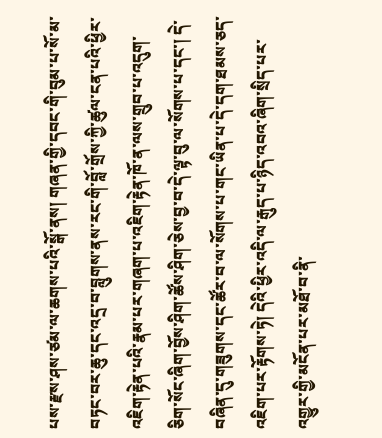པས་རྫས་ཤས་ཙམ་ལ་ཆགས་པའི་སྒོ་ནས། གཞན་གྱི་དབང་གི་བུམ་པ་སོ་མ་བཏང་བར་ཆུ་དང་འདྲ་བ་བླུགས་ནས་རང་གི་བློ་གྲོས་ཀྱི་ཚུལ་ངན་པའི་ཕྱིར་འཇིག་རྟེན་པའི་རྣམ་པར་གཞག་པ་འཇིག་རྟེན་ཁོ་ན་ལས་གྲུབ་པ་འདུག་ཅིག་སོང་ཞིག་བྱོས་ཤིག་ཚོས་ཤིག་ཅེས་བྱ་བ་དེ་ལྟ་བུ་ལ་སོགས་པ་དང་། དེ་བཞིན་དུ་གཟུགས་དང་ཚོར་བ་ལ་སོགས་པ་གང་ཡིན་པ་དེ་དག་ཐམས་ཅད་འཇིག་པར་རྟོགས་ཏེ། དེའི་ཕྱིར་འདི་ལ་རྒུད་པ་ཉིད་འབའ་ཞིག་སྲིད་པར་འགྱུར་གྱི་མངོན་པར་མཐོ་བ་ནི་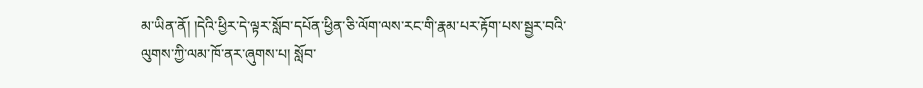མ་ཡིན་ནོ། །དེའི་ཕྱིར་དེ་ལྟར་སློབ་དཔོན་ཕྱིན་ཅི་ལོག་ལས་རང་གི་རྣམ་པར་རྟོག་པས་སྦྱར་བའི་ལུགས་ཀྱི་ལམ་ཁོ་ནར་ཞུགས་པ། སློབ་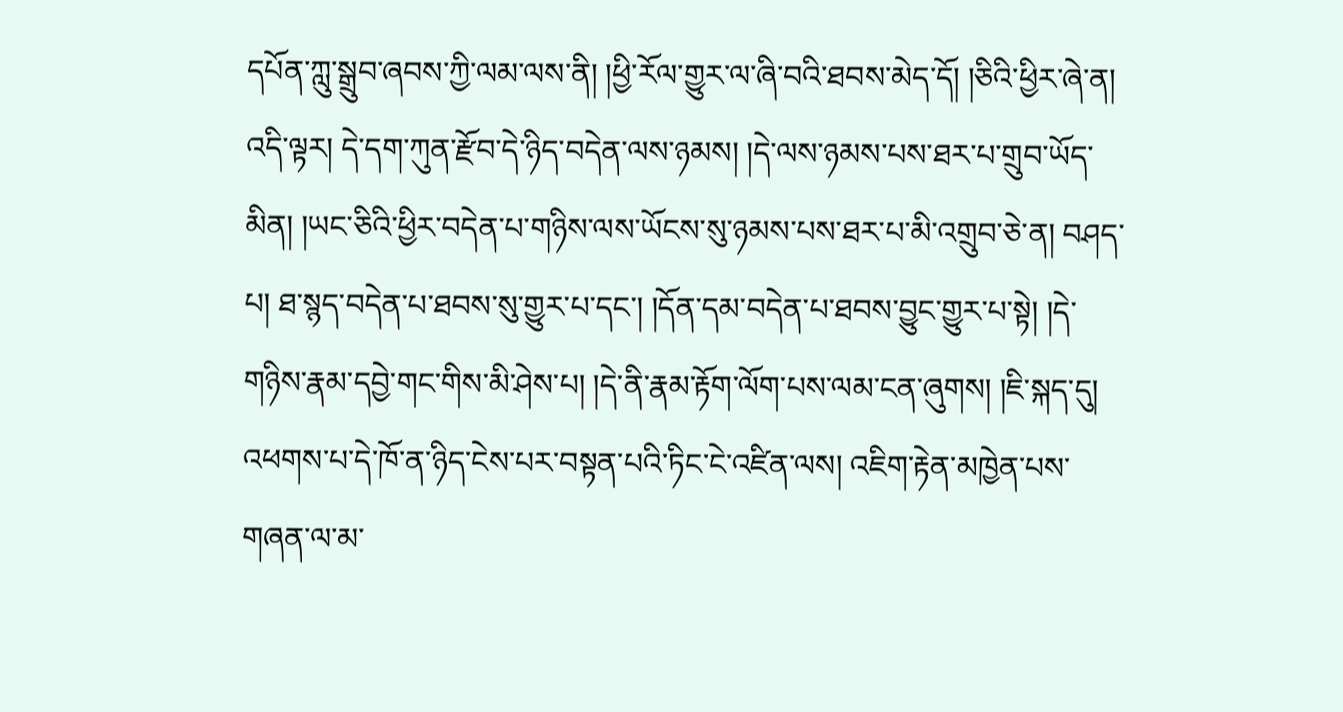དཔོན་ཀླུ་སྒྲུབ་ཞབས་ཀྱི་ལམ་ལས་ནི། །ཕྱི་རོལ་གྱུར་ལ་ཞི་བའི་ཐབས་མེད་དོ། །ཅིའི་ཕྱིར་ཞེ་ན། འདི་ལྟར། དེ་དག་ཀུན་རྫོབ་དེ་ཉིད་བདེན་ལས་ཉམས། །དེ་ལས་ཉམས་པས་ཐར་པ་གྲུབ་ཡོད་མིན། །ཡང་ཅིའི་ཕྱིར་བདེན་པ་གཉིས་ལས་ཡོངས་སུ་ཉམས་པས་ཐར་པ་མི་འགྲུབ་ཅེ་ན། བཤད་པ། ཐ་སྙད་བདེན་པ་ཐབས་སུ་གྱུར་པ་དང་། །དོན་དམ་བདེན་པ་ཐབས་བྱུང་གྱུར་པ་སྟེ། །དེ་གཉིས་རྣམ་དབྱེ་གང་གིས་མི་ཤེས་པ། །དེ་ནི་རྣམ་རྟོག་ལོག་པས་ལམ་ངན་ཞུགས། །ཇི་སྐད་དུ། འཕགས་པ་དེ་ཁོ་ན་ཉིད་ངེས་པར་བསྟན་པའི་ཏིང་ངེ་འཛིན་ལས། འཇིག་རྟེན་མཁྱེན་པས་གཞན་ལ་མ་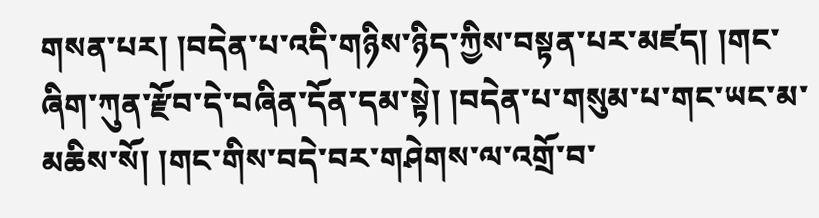གསན་པར། །བདེན་པ་འདི་གཉིས་ཉིད་ཀྱིས་བསྟན་པར་མཛད། །གང་ཞིག་ཀུན་རྫོབ་དེ་བཞིན་དོན་དམ་སྟེ། །བདེན་པ་གསུམ་པ་གང་ཡང་མ་མཆིས་སོ། །གང་གིས་བདེ་བར་གཤེགས་ལ་འགྲོ་བ་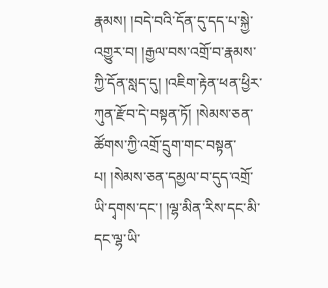རྣམས། །བདེ་བའི་དོན་དུ་དད་པ་སྐྱེ་འགྱུར་བ། །རྒྱལ་བས་འགྲོ་བ་རྣམས་ཀྱི་དོན་སླད་དུ། །འཇིག་རྟེན་ཕན་ཕྱིར་ཀུན་རྫོབ་དེ་བསྟན་ཏོ། །སེམས་ཅན་ཚོགས་ཀྱི་འགྲོ་དྲུག་གང་བསྟན་པ། །སེམས་ཅན་དམྱལ་བ་དུད་འགྲོ་ཡི་དྭགས་དང་། །ལྷ་མིན་རིས་དང་མི་དང་ལྷ་ཡི་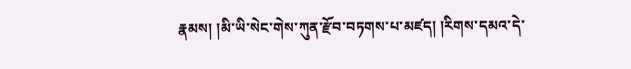རྣམས། །མི་ཡི་སེང་གེས་ཀུན་རྫོབ་བཏགས་པ་མཛད། །རིགས་དམའ་དེ་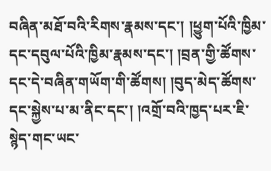བཞིན་མཐོ་བའི་རིགས་རྣམས་དང་། །ཕྱུག་པོའི་ཁྱིམ་དང་དབུལ་པོའི་ཁྱིམ་རྣམས་དང་། །བྲན་གྱི་ཚོགས་དང་དེ་བཞིན་གཡོག་གི་ཚོགས། །བུད་མེད་ཚོགས་དང་སྐྱེས་པ་མ་ནིང་དང་། །འགྲོ་བའི་ཁྱད་པར་ཇི་སྙེད་གང་ཡང་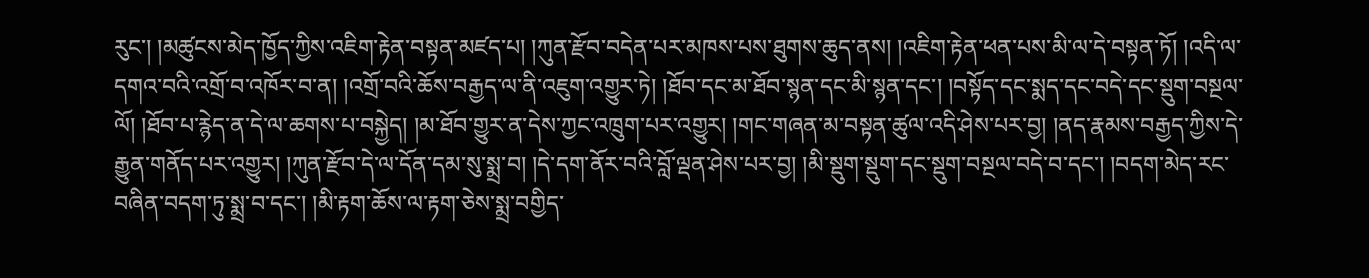རུང་། །མཚུངས་མེད་ཁྱོད་ཀྱིས་འཇིག་རྟེན་བསྟན་མཛད་པ། །ཀུན་རྫོབ་བདེན་པར་མཁས་པས་ཐུགས་ཆུད་ནས། །འཇིག་རྟེན་ཕན་པས་མི་ལ་དེ་བསྟན་ཏོ། །འདི་ལ་དགའ་བའི་འགྲོ་བ་འཁོར་བ་ན། །འགྲོ་བའི་ཆོས་བརྒྱད་ལ་ནི་འཇུག་འགྱུར་ཏེ། །ཐོབ་དང་མ་ཐོབ་སྙན་དང་མི་སྙན་དང་། །བསྟོད་དང་སྨད་དང་བདེ་དང་སྡུག་བསྔལ་ལོ། །ཐོབ་པ་རྙེད་ན་དེ་ལ་ཆགས་པ་བསྐྱེད། །མ་ཐོབ་གྱུར་ན་དེས་ཀྱང་འཁྲུག་པར་འགྱུར། །གང་གཞན་མ་བསྟན་ཚུལ་འདི་ཤེས་པར་བྱ། །ནད་རྣམས་བརྒྱད་ཀྱིས་དེ་རྒྱུན་གནོད་པར་འགྱུར། །ཀུན་རྫོབ་དེ་ལ་དོན་དམ་སུ་སྨྲ་བ། །དེ་དག་ནོར་བའི་བློ་ལྡན་ཤེས་པར་བྱ། །མི་སྡུག་སྡུག་དང་སྡུག་བསྔལ་བདེ་བ་དང་། །བདག་མེད་རང་བཞིན་བདག་ཏུ་སྨྲ་བ་དང་། །མི་རྟག་ཆོས་ལ་རྟག་ཅེས་སྨྲ་བགྱིད་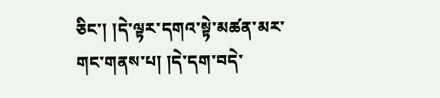ཅིང་། །དེ་ལྟར་དགའ་སྟེ་མཚན་མར་གང་གནས་པ། །དེ་དག་བདེ་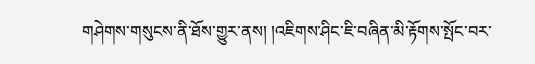གཤེགས་གསུངས་ནི་ཐོས་གྱུར་ནས། །འཇིགས་ཤིང་ཇི་བཞིན་མི་རྟོགས་སྤོང་བར་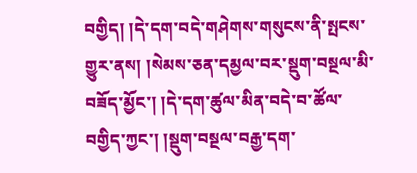བགྱིད། །དེ་དག་བདེ་གཤེགས་གསུངས་ནི་སྤངས་གྱུར་ནས། །སེམས་ཅན་དམྱལ་བར་སྡུག་བསྔལ་མི་བཟོད་མྱོང་། །དེ་དག་ཚུལ་མིན་བདེ་བ་ཚོལ་བགྱིད་ཀྱང་། །སྡུག་བསྔལ་བརྒྱ་དག་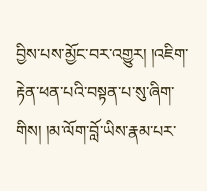བྱིས་པས་མྱོང་བར་འགྱུར། །འཇིག་རྟེན་ཕན་པའི་བསྟན་པ་སུ་ཞིག་གིས། །མ་ལོག་བློ་ཡིས་རྣམ་པར་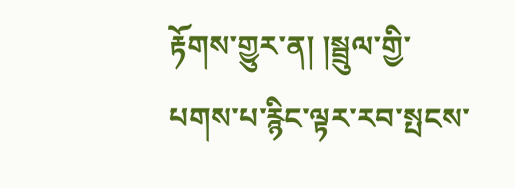རྟོགས་གྱུར་ན། །སྦྲུལ་གྱི་པགས་པ་རྙིང་ལྟར་རབ་སྤངས་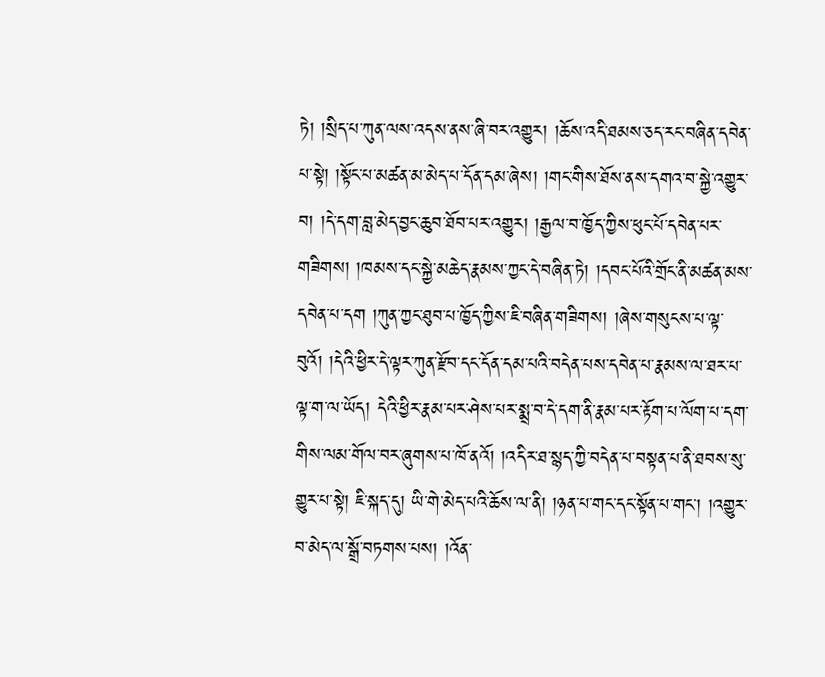ཏེ། །སྲིད་པ་ཀུན་ལས་འདས་ནས་ཞི་བར་འགྱུར། །ཆོས་འདི་ཐམས་ཅད་རང་བཞིན་དབེན་པ་སྟེ། །སྟོང་པ་མཚན་མ་མེད་པ་དོན་དམ་ཞེས། །གང་གིས་ཐོས་ནས་དགའ་བ་སྐྱེ་འགྱུར་བ། །དེ་དག་བླ་མེད་བྱང་ཆུབ་ཐོབ་པར་འགྱུར། །རྒྱལ་བ་ཁྱོད་ཀྱིས་ཕུང་པོ་དབེན་པར་གཟིགས། །ཁམས་དང་སྐྱེ་མཆེད་རྣམས་ཀྱང་དེ་བཞིན་ཏེ། །དབང་པོའི་གྲོང་ནི་མཚན་མས་དབེན་པ་དག །ཀུན་ཀྱང་ཐུབ་པ་ཁྱོད་ཀྱིས་ཇི་བཞིན་གཟིགས། །ཞེས་གསུངས་པ་ལྟ་བུའོ། །དེའི་ཕྱིར་དེ་ལྟར་ཀུན་རྫོབ་དང་དོན་དམ་པའི་བདེན་པས་དབེན་པ་རྣམས་ལ་ཐར་པ་ལྟ་ག་ལ་ཡོད། དེའི་ཕྱིར་རྣམ་པར་ཤེས་པར་སྨྲ་བ་དེ་དག་ནི་རྣམ་པར་རྟོག་པ་ལོག་པ་དག་གིས་ལམ་གོལ་བར་ཞུགས་པ་ཁོ་ནའོ། །འདིར་ཐ་སྙད་ཀྱི་བདེན་པ་བསྟན་པ་ནི་ཐབས་སུ་གྱུར་པ་སྟེ། ཇི་སྐད་དུ། ཡི་གེ་མེད་པའི་ཆོས་ལ་ནི། །ཉན་པ་གང་དང་སྟོན་པ་གང་། །འགྱུར་བ་མེད་ལ་སྒྲོ་བཏགས་པས། །འོན་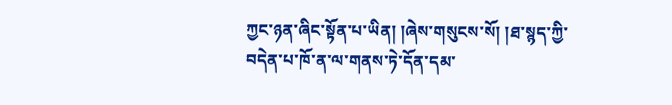ཀྱང་ཉན་ཞིང་སྟོན་པ་ཡིན། །ཞེས་གསུངས་སོ། །ཐ་སྙད་ཀྱི་བདེན་པ་ཁོ་ན་ལ་གནས་ཏེ་དོན་དམ་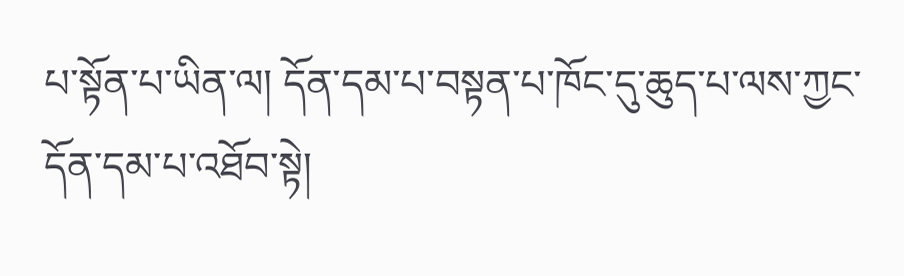པ་སྟོན་པ་ཡིན་ལ། དོན་དམ་པ་བསྟན་པ་ཁོང་དུ་ཆུད་པ་ལས་ཀྱང་དོན་དམ་པ་འཐོབ་སྟེ།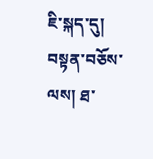ཇི་སྐད་དུ། བསྟན་བཅོས་ལས། ཐ་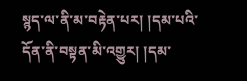སྙད་ལ་ནི་མ་བརྟེན་པར། །དམ་པའི་དོན་ནི་བསྟན་མི་འགྱུར། །དམ་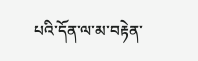པའི་དོན་ལ་མ་བརྟེན་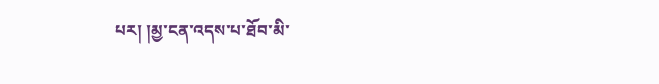པར། །མྱ་ངན་འདས་པ་ཐོབ་མི་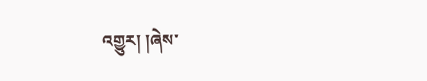འགྱུར། །ཞེས་